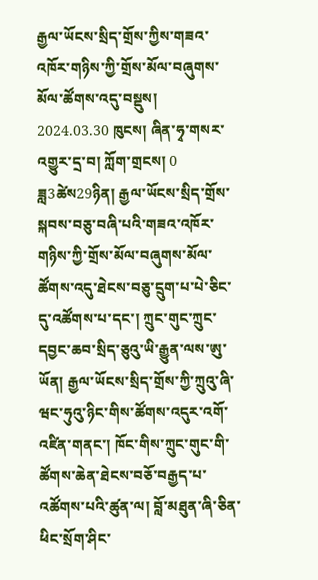རྒྱལ་ཡོངས་སྲིད་གྲོས་ཀྱིས་གཟའ་འཁོར་གཉིས་ཀྱི་གྲོས་མོལ་བཞུགས་མོལ་ཚོགས་འདུ་བསྡུས།
2024.03.30 ཁུངས། ཞིན་ཧྭ་གསར་འགྱུར་དྲ་བ། ཀློག་གྲངས། 0
ཟླ3ཚེས29ཉིན། རྒྱལ་ཡོངས་སྲིད་གྲོས་སྐབས་བཅུ་བཞི་པའི་གཟའ་འཁོར་གཉིས་ཀྱི་གྲོས་མོལ་བཞུགས་མོལ་ཚོགས་འདུ་ཐེངས་བཅུ་དྲུག་པ་པེ་ཅིང་དུ་འཚོགས་པ་དང་། ཀྲུང་གུང་ཀྲུང་དབྱང་ཆབ་སྲིད་ཅུའུ་ཡི་རྒྱུན་ལས་ཨུ་ཡོན། རྒྱལ་ཡོངས་སྲིད་གྲོས་ཀྱི་ཀྲུའུ་ཞི་ཝང་ཧུའུ་ཉིང་གིས་ཚོགས་འདུར་འགོ་འཛིན་གནང་། ཁོང་གིས་ཀྲུང་གུང་གི་ཚོགས་ཆེན་ཐེངས་བཅོ་བརྒྱད་པ་འཚོགས་པའི་ཚུན་ལ། བློ་མཐུན་ཞི་ཅིན་ཕིང་སྲོག་ཤིང་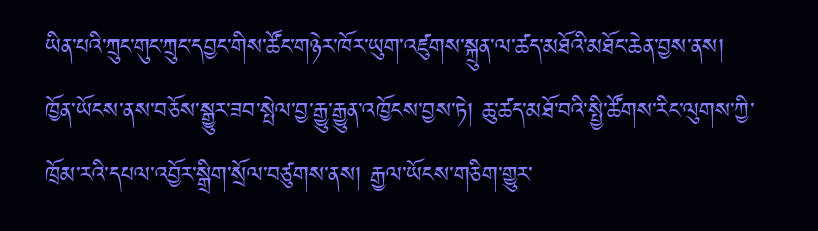ཡིན་པའི་ཀྲུང་གུང་ཀྲུང་དབྱང་གིས་ཚོང་གཉེར་ཁོར་ཡུག་འཛུགས་སྐྲུན་ལ་ཚད་མཐོའི་མཐོང་ཆེན་བྱས་ནས། ཁྱོན་ཡོངས་ནས་བཅོས་སྒྱུར་ཟབ་སྤེལ་བྱ་རྒྱུ་རྒྱུན་འཁྱོངས་བྱས་ཏེ། ཆུ་ཚད་མཐོ་བའི་སྤྱི་ཚོགས་རིང་ལུགས་ཀྱི་ཁྲོམ་རའི་དཔལ་འབྱོར་སྒྲིག་སྲོལ་བཙུགས་ནས། རྒྱལ་ཡོངས་གཅིག་གྱུར་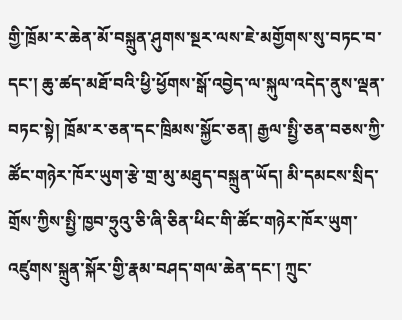གྱི་ཁྲོམ་ར་ཆེན་མོ་བསྐྲུན་ཤུགས་སྔར་ལས་ཇེ་མགྱོགས་སུ་བཏང་བ་དང་། ཆུ་ཚད་མཐོ་བའི་ཕྱི་ཕྱོགས་སྒོ་འབྱེད་ལ་སྐུལ་འདེད་ནུས་ལྡན་བཏང་སྟེ། ཁྲོམ་ར་ཅན་དང་ཁྲིམས་སྐྱོང་ཅན། རྒྱལ་སྤྱི་ཅན་བཅས་ཀྱི་ཚོང་གཉེར་ཁོར་ཡུག་རྩེ་གྲ་མུ་མཐུད་བསྐྲུན་ཡོད། མི་དམངས་སྲིད་གྲོས་ཀྱིས་སྤྱི་ཁྱབ་ཧྲུའུ་ཅི་ཞི་ཅིན་ཕིང་གི་ཚོང་གཉེར་ཁོར་ཡུག་འཛུགས་སྐྲུན་སྐོར་གྱི་རྣམ་བཤད་གལ་ཆེན་དང་། ཀྲུང་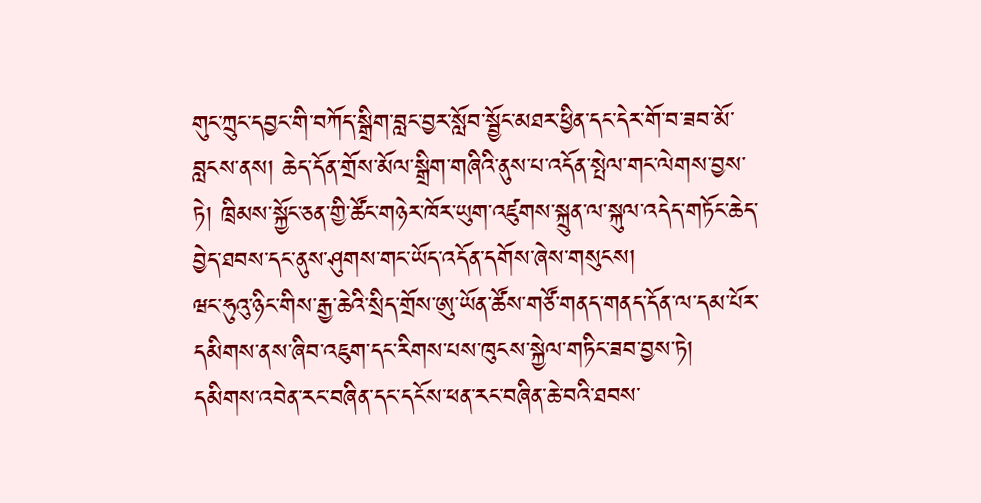གུང་ཀྲུང་དབྱང་གི་བཀོད་སྒྲིག་བླང་བྱར་སློབ་སྦྱོང་མཐར་ཕྱིན་དང་དེར་གོ་བ་ཟབ་མོ་བླངས་ནས། ཆེད་དོན་གྲོས་མོལ་སྒྲིག་གཞིའི་ནུས་པ་འདོན་སྤེལ་གང་ལེགས་བྱས་ཏེ། ཁྲིམས་སྐྱོང་ཅན་གྱི་ཚོང་གཉེར་ཁོར་ཡུག་འཛུགས་སྐྲུན་ལ་སྐུལ་འདེད་གཏོང་ཆེད་བྱེད་ཐབས་དང་ནུས་ཤུགས་གང་ཡོད་འདོན་དགོས་ཞེས་གསུངས།
ཝང་ཧུའུ་ཉིང་གིས་རྒྱ་ཆེའི་སྲིད་གྲོས་ཨུ་ཡོན་ཚོས་གཙོ་གནད་གནད་དོན་ལ་དམ་པོར་དམིགས་ནས་ཞིབ་འཇུག་དང་རིགས་པས་ཁུངས་སྐྱེལ་གཏིང་ཟབ་བྱས་ཏེ། དམིགས་འབེན་རང་བཞིན་དང་དངོས་ཕན་རང་བཞིན་ཆེ་བའི་ཐབས་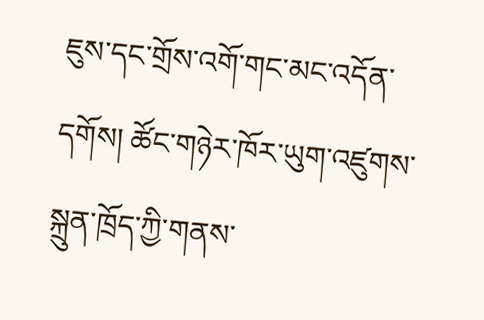ཇུས་དང་གྲོས་འགོ་གང་མང་འདོན་དགོས། ཚོང་གཉེར་ཁོར་ཡུག་འཛུགས་སྐྲུན་ཁྲོད་ཀྱི་གནས་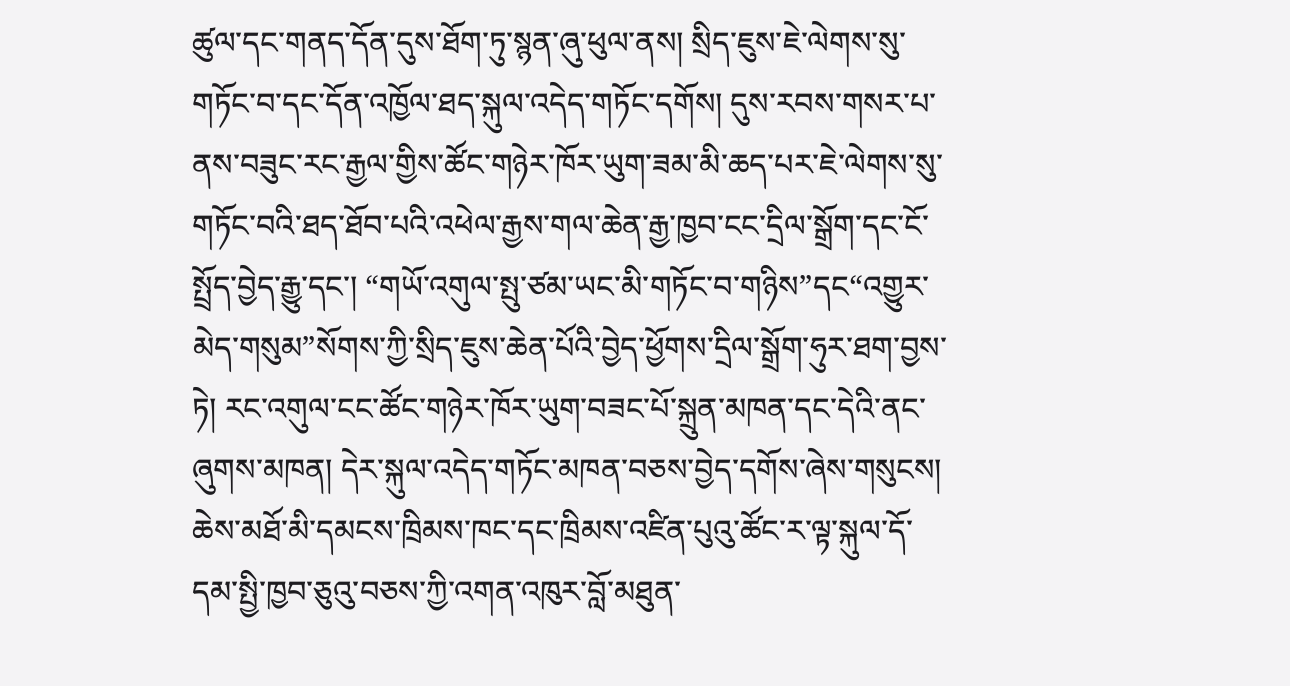ཚུལ་དང་གནད་དོན་དུས་ཐོག་ཏུ་སྙན་ཞུ་ཕུལ་ནས། སྲིད་ཇུས་ཇེ་ལེགས་སུ་གཏོང་བ་དང་དོན་འཁྱོལ་ཐད་སྐུལ་འདེད་གཏོང་དགོས། དུས་རབས་གསར་པ་ནས་བཟུང་རང་རྒྱལ་གྱིས་ཚོང་གཉེར་ཁོར་ཡུག་ཟམ་མི་ཆད་པར་ཇེ་ལེགས་སུ་གཏོང་བའི་ཐད་ཐོབ་པའི་འཕེལ་རྒྱས་གལ་ཆེན་རྒྱ་ཁྱབ་ངང་དྲིལ་སྒྲོག་དང་ངོ་སྤྲོད་བྱེད་རྒྱུ་དང་། “གཡོ་འགུལ་སྤུ་ཙམ་ཡང་མི་གཏོང་བ་གཉིས”དང“འགྱུར་མེད་གསུམ”སོགས་ཀྱི་སྲིད་ཇུས་ཆེན་པོའི་བྱེད་ཕྱོགས་དྲིལ་སྒྲོག་ཧུར་ཐག་བྱས་ཏེ། རང་འགུལ་ངང་ཚོང་གཉེར་ཁོར་ཡུག་བཟང་པོ་སྐྲུན་མཁན་དང་དེའི་ནང་ཞུགས་མཁན། དེར་སྐུལ་འདེད་གཏོང་མཁན་བཅས་བྱེད་དགོས་ཞེས་གསུངས།
ཆེས་མཐོ་མི་དམངས་ཁྲིམས་ཁང་དང་ཁྲིམས་འཛིན་པུའུ་ཚོང་ར་ལྟ་སྐུལ་དོ་དམ་སྤྱི་ཁྱབ་ཅུའུ་བཅས་ཀྱི་འགན་འཁུར་བློ་མཐུན་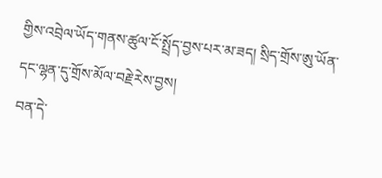གྱིས་འབྲེལ་ཡོད་གནས་ཚུལ་ངོ་སྤྲོད་བྱས་པར་མ་ཟད། སྲིད་གྲོས་ཨུ་ཡོན་དང་ལྷན་དུ་གྲོས་མོལ་བརྗེ་རེས་བྱས།
བན་དེ་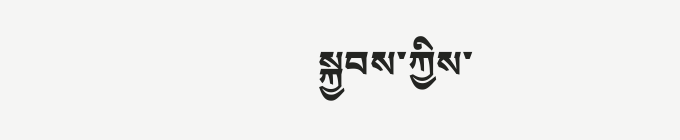སྐྱབས་ཀྱིས་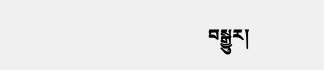བསྒྱུར།